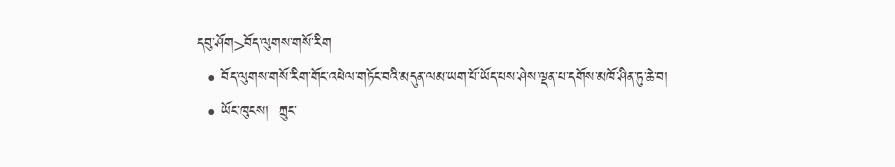དབུ་ཤོག>བོད་ལུགས་གསོ་རིག
  • བོད་ལུགས་གསོ་རིག་གོང་འཕེལ་གཏོང་བའི་མདུན་ལམ་ཡག་པོ་ཡོད་པས་ཤེས་ལྡན་པ་དགོས་མཁོ་ཤིན་ཏུ་ཆེ་བ།
  • ཡོང་ཁུངས།  ཀྲུང་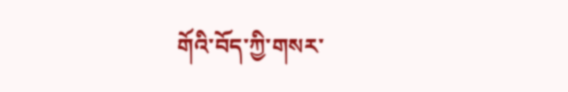གོའི་བོད་ཀྱི་གསར་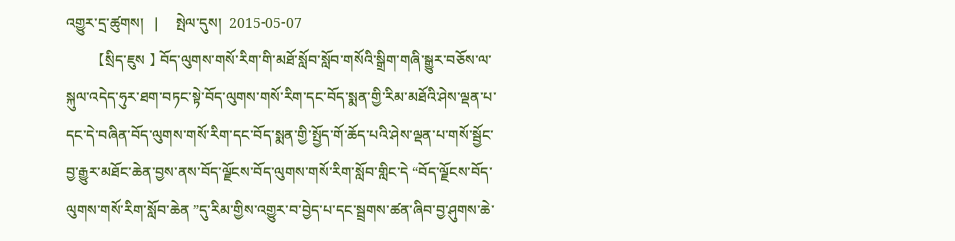འགྱུར་དྲ་ཚུགས།   |     སྤེལ་དུས།  2015-05-07
        【སྲིད་ཇུས 】 བོད་ལུགས་གསོ་རིག་གི་མཐོ་སློབ་སློབ་གསོའི་སྒྲིག་གཞི་སྒྱུར་བཅོས་ལ་སྐུལ་འདེད་ཧུར་ཐག་བཏང་སྟེ་བོད་ལུགས་གསོ་རིག་དང་བོད་སྨན་གྱི་རིམ་མཐོའི་ཤེས་ལྡན་པ་དང་དེ་བཞིན་བོད་ལུགས་གསོ་རིག་དང་བོད་སྨན་གྱི་སྤྱོད་གོ་ཆོད་པའི་ཤེས་ལྡན་པ་གསོ་སྦྱོང་བྱ་རྒྱུར་མཐོང་ཆེན་བྱས་ནས་བོད་ལྗོངས་བོད་ལུགས་གསོ་རིག་སློབ་གླིང་དེ “བོད་ལྗོངས་བོད་ལུགས་གསོ་རིག་སློབ་ཆེན ”དུ་རིམ་གྱིས་འགྱུར་བ་བྱེད་པ་དང་སྦྲགས་ཚན་ཞིབ་བྱ་ཤུགས་ཆེ་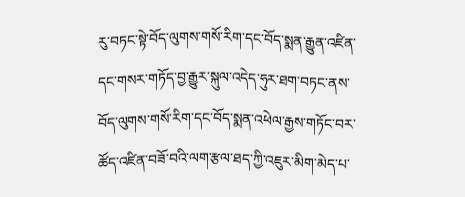རུ་བཏང་སྟེ་བོད་ལུགས་གསོ་རིག་དང་བོད་སྨན་རྒྱུན་འཛིན་དང་གསར་གཏོད་བྱ་རྒྱུར་སྐུལ་འདེད་ཧུར་ཐག་བཏང་ནས་བོད་ལུགས་གསོ་རིག་དང་བོད་སྨན་འཕེལ་རྒྱས་གཏོང་བར་ཚོད་འཛིན་བཟོ་བའི་ལག་རྩལ་ཐད་ཀྱི་འཇུར་མིག་མེད་པ་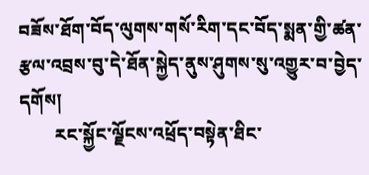བཟོས་ཐོག་བོད་ལུགས་གསོ་རིག་དང་བོད་སྨན་གྱི་ཚན་རྩལ་འབྲས་བུ་དེ་ཐོན་སྐྱེད་ནུས་ཤུགས་སུ་འགྱུར་བ་བྱེད་དགོས།
        རང་སྐྱོང་ལྗོངས་འཕྲོད་བསྟེན་ཐིང་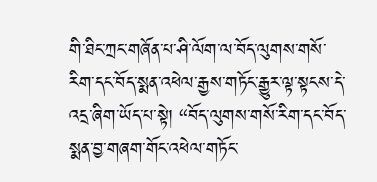གི་ཐིང་ཀྲང་གཞོན་པ་ཤི་ལོག་ལ་བོད་ལུགས་གསོ་རིག་དང་བོད་སྨན་འཕེལ་རྒྱས་གཏོང་རྒྱུར་ལྟ་སྟངས་དེ་འདྲ་ཞིག་ཡོད་པ་སྟེ། “བོད་ལུགས་གསོ་རིག་དང་བོད་སྨན་བྱ་གཞག་གོང་འཕེལ་གཏོང་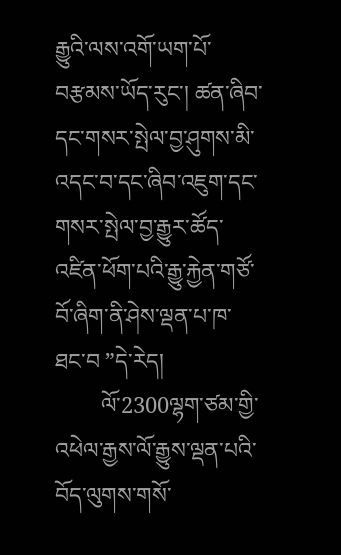རྒྱུའི་ལས་འགོ་ཡག་པོ་བརྩམས་ཡོད་རུང་། ཚན་ཞིབ་དང་གསར་སྤེལ་བྱ་ཤུགས་མི་འདང་བ་དང་ཞིབ་འཇུག་དང་གསར་སྤེལ་བྱ་རྒྱུར་ཚོད་འཛིན་ཕོག་པའི་རྒྱུ་རྐྱེན་གཙོ་བོ་ཞིག་ནི་ཤེས་ལྡན་པ་ཁ་ཐང་བ ”དེ་རེད།
        ལོ་2300ལྷག་ཙམ་གྱི་འཕེལ་རྒྱས་ལོ་རྒྱུས་ལྡན་པའི་བོད་ལུགས་གསོ་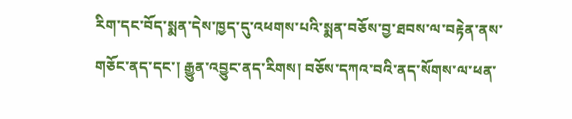རིག་དང་བོད་སྨན་དེས་ཁྱད་དུ་འཕགས་པའི་སྨན་བཅོས་བྱ་ཐབས་ལ་བརྟེན་ནས་གཅོང་ནད་དང་། རྒྱུན་འབྱུང་ནད་རིགས། བཅོས་དཀའ་བའི་ནད་སོགས་ལ་ཕན་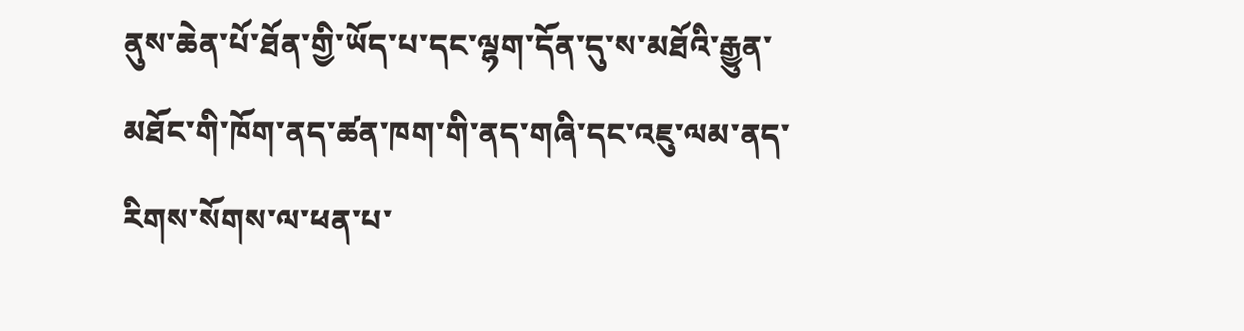ནུས་ཆེན་པོ་ཐོན་གྱི་ཡོད་པ་དང་ལྷག་དོན་དུ་ས་མཐོའི་རྒྱུན་མཐོང་གི་ཁོག་ནད་ཚན་ཁག་གི་ནད་གཞི་དང་འཇུ་ལམ་ནད་རིགས་སོགས་ལ་ཕན་པ་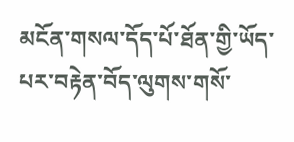མངོན་གསལ་དོད་པོ་ཐོན་གྱི་ཡོད་པར་བརྟེན་བོད་ལུགས་གསོ་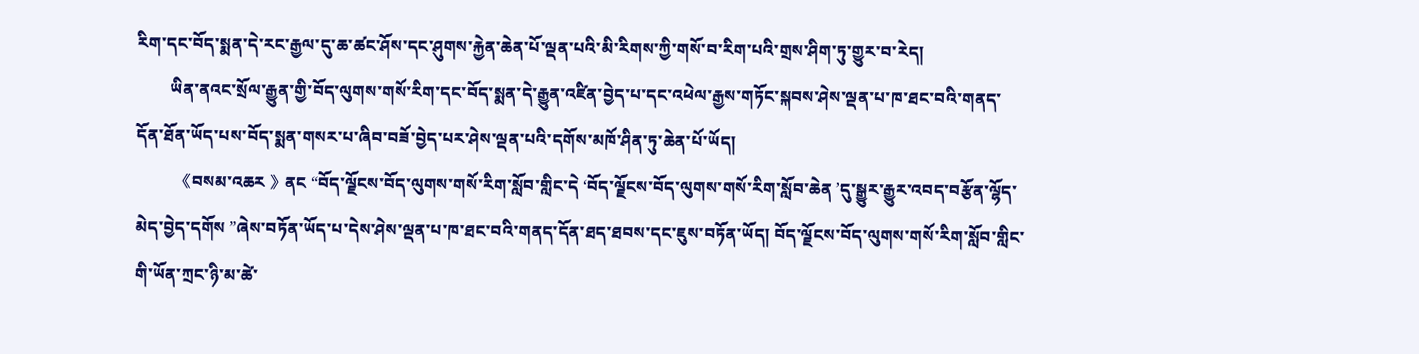རིག་དང་བོད་སྨན་དེ་རང་རྒྱལ་དུ་ཆ་ཚང་ཤོས་དང་ཤུགས་རྐྱེན་ཆེན་པོ་ལྡན་པའི་མི་རིགས་ཀྱི་གསོ་བ་རིག་པའི་གྲས་ཤིག་ཏུ་གྱུར་བ་རེད།
        ཡིན་ནའང་སྲོལ་རྒྱུན་གྱི་བོད་ལུགས་གསོ་རིག་དང་བོད་སྨན་དེ་རྒྱུན་འཛིན་བྱེད་པ་དང་འཕེལ་རྒྱས་གཏོང་སྐབས་ཤེས་ལྡན་པ་ཁ་ཐང་བའི་གནད་དོན་ཐོན་ཡོད་པས་བོད་སྨན་གསར་པ་ཞིབ་བཟོ་བྱེད་པར་ཤེས་ལྡན་པའི་དགོས་མཁོ་ཤིན་ཏུ་ཆེན་པོ་ཡོད།
        《བསམ་འཆར 》ནང “བོད་ལྗོངས་བོད་ལུགས་གསོ་རིག་སློབ་གླིང་དེ ‘བོད་ལྗོངས་བོད་ལུགས་གསོ་རིག་སློབ་ཆེན ’དུ་སྒྱུར་རྒྱུར་འབད་བརྩོན་ལྷོད་མེད་བྱེད་དགོས ”ཞེས་བཏོན་ཡོད་པ་དེས་ཤེས་ལྡན་པ་ཁ་ཐང་བའི་གནད་དོན་ཐད་ཐབས་དང་ཇུས་བཏོན་ཡོད། བོད་ལྗོངས་བོད་ལུགས་གསོ་རིག་སློབ་གླིང་གི་ཡོན་ཀྲང་ཉི་མ་ཚེ་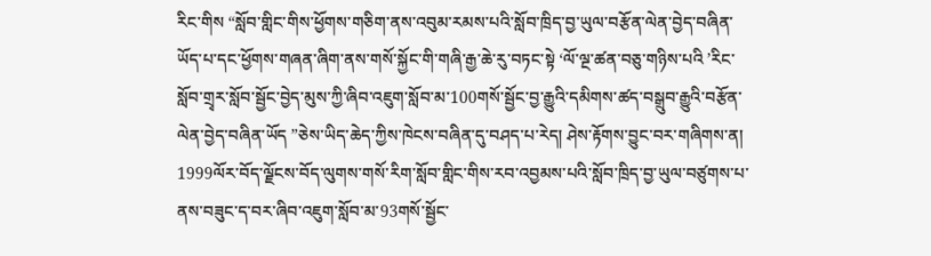རིང་གིས “སློབ་གླིང་གིས་ཕྱོགས་གཅིག་ནས་འབུམ་རམས་པའི་སློབ་ཁྲིད་བྱ་ཡུལ་བརྩོན་ལེན་བྱེད་བཞིན་ཡོད་པ་དང་ཕྱོགས་གཞན་ཞིག་ནས་གསོ་སྐྱོང་གི་གཞི་རྒྱ་ཆེ་རུ་བཏང་སྟེ ‘ལོ་ལྔ་ཚན་བཅུ་གཉིས་པའི ’རིང་སློབ་གྲྭར་སློབ་སྦྱོང་བྱེད་མུས་ཀྱི་ཞིབ་འཇུག་སློབ་མ་100གསོ་སྦྱོང་བྱ་རྒྱུའི་དམིགས་ཚད་བསྒྲུབ་རྒྱུའི་བརྩོན་ལེན་བྱེད་བཞིན་ཡོད ”ཅེས་ཡིད་ཆེད་ཀྱིས་ཁེངས་བཞིན་དུ་བཤད་པ་རེད། ཤེས་རྟོགས་བྱུང་བར་གཞིགས་ན། 1999ལོར་བོད་ལྗོངས་བོད་ལུགས་གསོ་རིག་སློབ་གླིང་གིས་རབ་འབྱམས་པའི་སློབ་ཁྲིད་བྱ་ཡུལ་བཙུགས་པ་ནས་བཟུང་ད་བར་ཞིབ་འཇུག་སློབ་མ་93གསོ་སྦྱོང་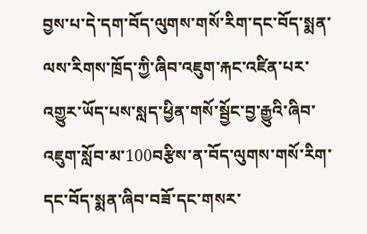བྱས་པ་དེ་དག་བོད་ལུགས་གསོ་རིག་དང་བོད་སྨན་ལས་རིགས་ཁྲོད་ཀྱི་ཞིབ་འཇུག་རྐང་འཛིན་པར་འགྱུར་ཡོད་པས་སླད་ཕྱིན་གསོ་སྦྱོང་བྱ་རྒྱུའི་ཞིབ་འཇུག་སློབ་མ་100བརྩིས་ན་བོད་ལུགས་གསོ་རིག་དང་བོད་སྨན་ཞིབ་བཟོ་དང་གསར་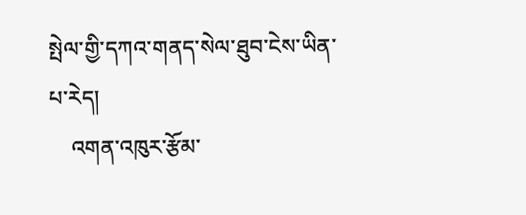སྤེལ་གྱི་དཀའ་གནད་སེལ་ཐུབ་ངེས་ཡིན་པ་རེད།
    འགན་འཁུར་རྩོམ་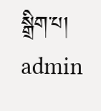སྒྲིག་པ། admin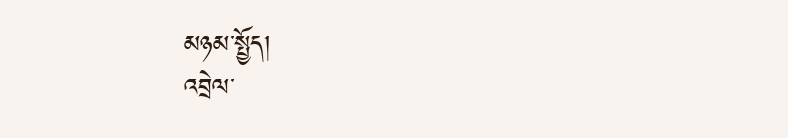མཉམ་སྤྱོད།
འབྲེལ་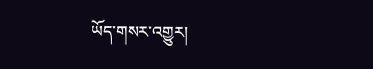ཡོད་གསར་འགྱུར།